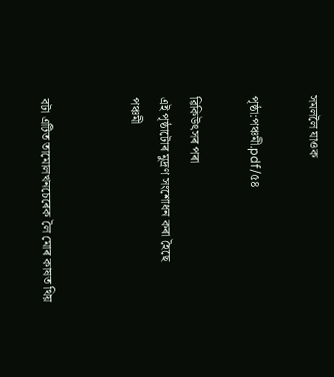সমললৈ যাওক

পৃষ্ঠা:পঞ্চমী.pdf/৫৪

ৱিকিউৎসৰ পৰা
এই পৃষ্ঠাটোৰ মুদ্ৰণ সংশোধন কৰা হৈছে
পঞ্চমী


বটা এটিত তামোলখনচেৰেক লৈ মোৰ কাষত থিয়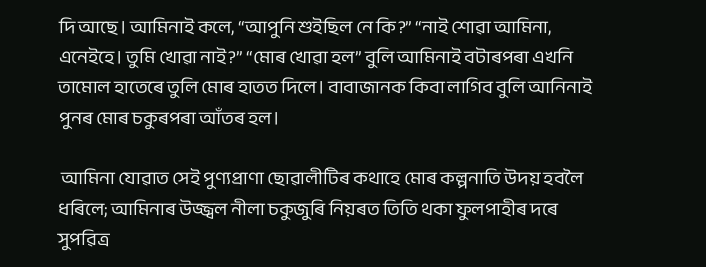দি আছে। আমিনাই কলে, “আপুনি শুইছিল নে কি?” “নাই শোৱা আমিনা, এনেইহে। তুমি খোৱা নাই?” “মোৰ খোৱা হল” বুলি আমিনাই বটাৰপৰা এখনি তামোল হাতেৰে তুলি মোৰ হাতত দিলে। বাবাজানক কিবা লাগিব বুলি আনিনাই পুনৰ মোৰ চকুৰপৰা আঁতৰ হল।

 আমিনা যোৱাত সেই পুণ্যপ্ৰাণা ছোৱালীটিৰ কথাহে মোৰ কল্পনাতি উদয় হবলৈ ধৰিলে; আমিনাৰ উজ্জ্বল নীলা চকুজুৰি নিয়ৰত তিতি থকা ফুলপাহীৰ দৰে সুপৱিত্ৰ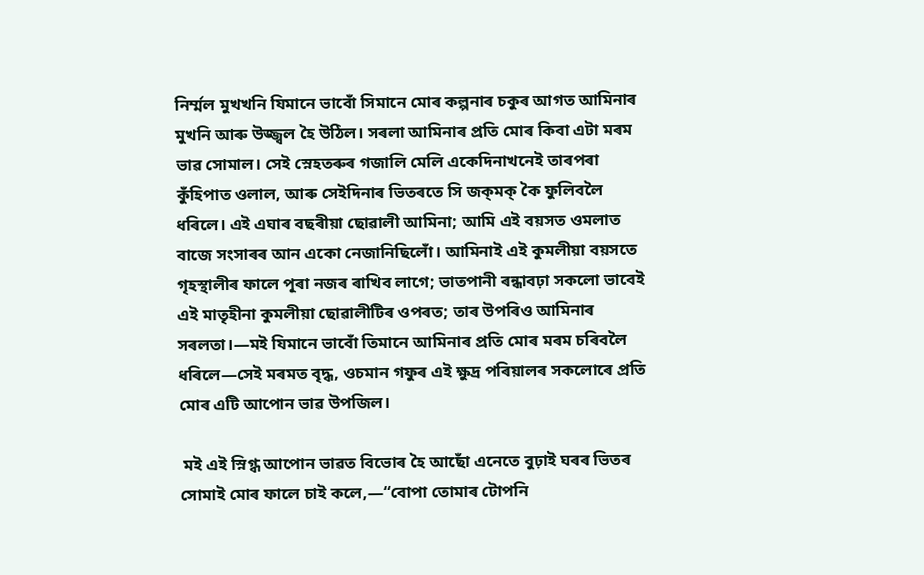নিৰ্ম্মল মুখখনি যিমানে ভাবোঁ সিমানে মোৰ কল্পনাৰ চকুৰ আগত আমিনাৰ মুখনি আৰু উজ্জ্বল হৈ উঠিল। সৰলা আমিনাৰ প্ৰতি মোৰ কিবা এটা মৰম ভাৱ সোমাল। সেই স্নেহতৰুৰ গজালি মেলি একেদিনাখনেই তাৰপৰা কুঁহিপাত ওলাল, আৰু সেইদিনাৰ ভিতৰতে সি জক্‌মক্‌ কৈ ফুলিবলৈ ধৰিলে। এই এঘাৰ বছৰীয়া ছোৱালী আমিনা; আমি এই বয়সত ওমলাত বাজে সংসাৰৰ আন একো নেজানিছিলোঁ। আমিনাই এই কুমলীয়া বয়সতে গৃহস্থালীৰ ফালে পূৰা নজৰ ৰাখিব লাগে; ভাতপানী ৰন্ধাবঢ়া সকলো ভাবেই এই মাতৃহীনা কুমলীয়া ছোৱালীটিৰ ওপৰত; তাৰ উপৰিও আমিনাৰ সৰলতা।—মই যিমানে ভাবোঁ তিমানে আমিনাৰ প্ৰতি মোৰ মৰম চৰিবলৈ ধৰিলে—সেই মৰমত বৃদ্ধ, ওচমান গফুৰ এই ক্ষুদ্ৰ পৰিয়ালৰ সকলোৰে প্ৰতি মোৰ এটি আপোন ভাৱ উপজিল।

 মই এই স্নিগ্ধ আপোন ভাৱত বিভোৰ হৈ আছোঁ এনেতে বুঢ়াই ঘৰৰ ভিতৰ সোমাই মোৰ ফালে চাই কলে,—“বোপা তোমাৰ টোপনি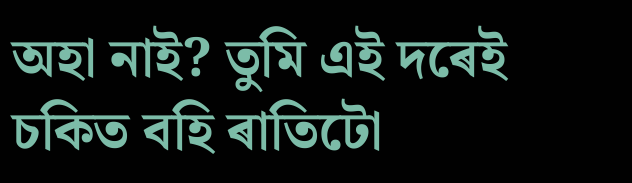অহা নাই? তুমি এই দৰেই চকিত বহি ৰাতিটো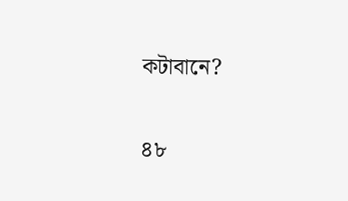কটাবানে?

৪৮